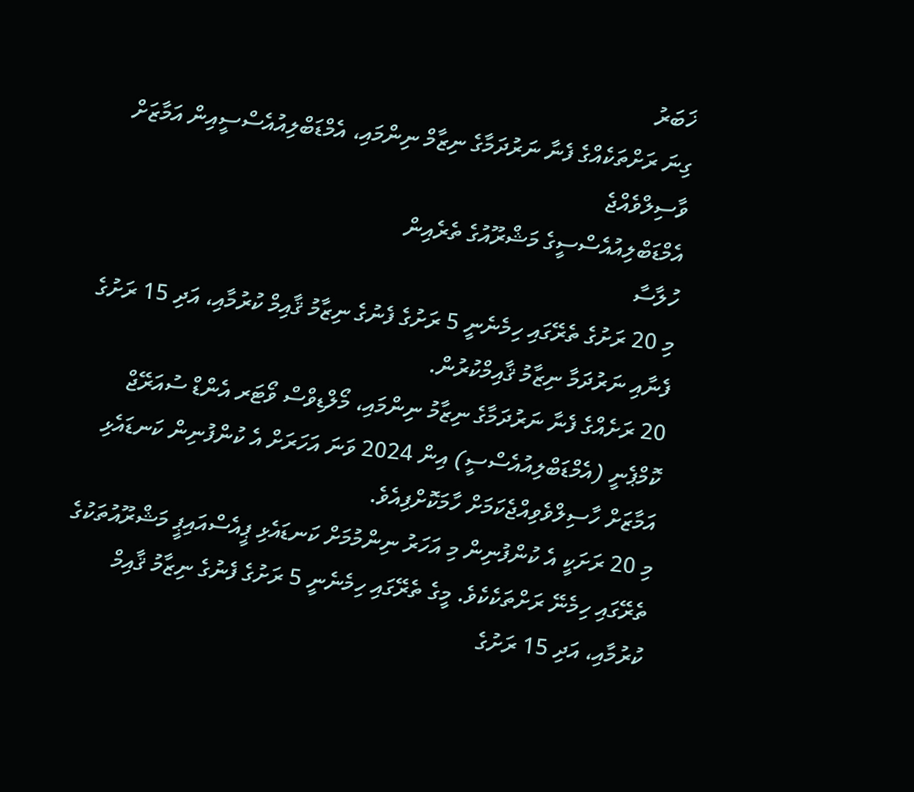ޚަބަރު
ގިނަ ރަށްތަކެއްގެ ފެނާ ނަރުދަމާގެ ނިޒާމް ނިންމައި، އެމްޑަބްލިއުއެސްސީއިން އަމާޒަށް ވާސިލްވެއްޖެ
އެމްޑަބްލިއުއެސްސީގެ މަޝްރޫއުގެ ތެރެއިން
ހުލާސާ
މި 20 ރަށުގެ ތެރޭގައި ހިމެނެނީ 5 ރަށުގެ ފެނުގެ ނިޒާމު ޤާއިމް ކުރުމާއި، އަދި 15 ރަށުގެ ފެނާއި ނަރުދަމާ ނިޒާމު ޤާއިމްކުރުން.
20 ރަށެއްގެ ފެނާ ނަރުދަމާގެ ނިޒާމު ނިންމައި، މޯލްޑިވްސް ވޯޓަރ އެންޑް ސުއަރޭޖް ކޮމްޕެނީ (އެމްޑަބްލިއުއެސްސީ) އިން 2024 ވަނަ އަހަރަށް އެ ކުންފުނިން ކަނޑައެޅި އަމާޒަށް ހާސިލްވެވިއްޖެކަމަށް ހާމަކޮށްފިއެވެ.
މި 20 ރަށަކީ އެ ކުންފުނިން މި އަހަރު ނިންމުމަށް ކަނޑައެޅި ޕީއެސްއައިޕީ މަޝްރޫއުތަކުގެ ތެރޭގައި ހިމެނޭ ރަށްތަކެކެވެ. މީގެ ތެރޭގައި ހިމެނެނީ 5 ރަށުގެ ފެނުގެ ނިޒާމު ޤާއިމް ކުރުމާއި، އަދި 15 ރަށުގެ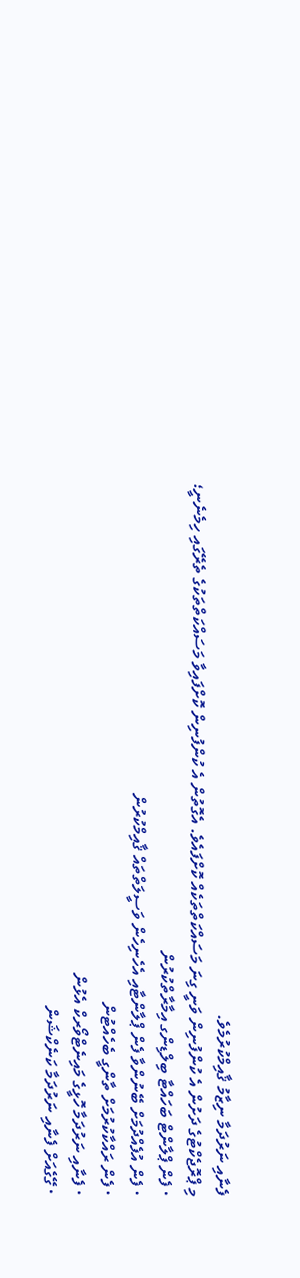ފެނާއި ނަރުދަމާ ނިޒާމު ޤާއިމްކުރުމެވެ.
މި ޕްރޮޖެކްޓުގެ ދަށުން އެ ކުންފުނިން ވަނީ ގިނަ މަސައްކަތްތަކެއް ކޮށްފައެވެ. އެގޮތުން އެ ކުންފުނިން ކޮށްފައިވާ މަސައްކަތްތަކުގެ ތެރޭގައި ހިމެނެނީ؛
· ފެން ޕްލާންޓް ބަހައްޓާ ބިލްޑިންގ އިމާރާތްކުރުން
· ފެން އުފެއްދުމަށް ބޭނުންވާ ފެން ޕްލާންޓާއި އެހެނިހެން ވަސީލަތްތައް ޤާއިމްކުރުން
· ފެން ރައްކާކުރުމަށް ތާންގީ ބެހެއްޓުން
· ފެނާއި ނަރުދަމާ ހޮޅީގެ މައިނެޓްވޯރކް އެޅުން
· ގޭގެއަށް ފެނާއި ނަރުދަމާ ކަނެކްޝަން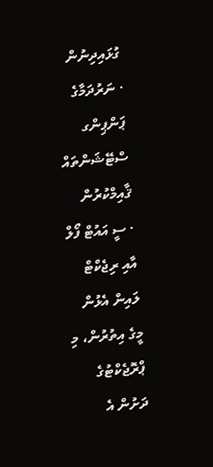ގުޅައިދިނުން
· ނަރުދަމާގެ ޕަންޕިންގ ސްޓޭޝަންތައް ޤާއިމްކުރުން
· ސީ އައުޓް ފޯލް އާއި ރިޖެކްޓް ލައިން އެޅުން
މީގެ އިތުރުން، މި ޕްރޮޖެކްޓުގެ ދަށުން އެ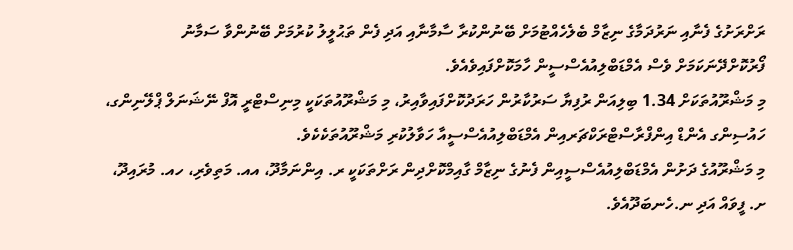ރަށްރަށުގެ ފެނާއި ނަރުދަމާގެ ނިޒާމް ބެލެހެއްޓުމަށް ބޭނުންކުރާ ސާމާނާއި އަދި ފެން ތަޙުލީލު ކުރުމަށް ބޭނުންވާ ސަމާނު ފޯރުކޮށްދޭނަކަމަށް ވެސް އެމްޑަބްލިއުއެސްސީން ހާމަކޮށްފައިވެއެވެ.
މި މަޝްރޫއުތަކަށް 1.34 ބިލިއަން ރުފިޔާ ސަރުކާރުން ހަރަދުކޮށްފައިވާއިރު، މި މަޝްރޫއުތަކަކީ މިނިސްޓްރީ އޮފް ނޭޝަނަލް ޕްލޭނިންގ، ހައުސިންގ އެންޑް އިންފްރާސްޓްރަކްޗަރއިން އެމްޑަބްލިއުއެސްސީއާ ހަވާލުކުރި މަޝްރޫއުތަކެކެވެ.
މި މަޝްރޫއުގެ ދަށުން އެމްޑަބްލިއުއެސްސީއިން ފެނުގެ ނިޒާމް ގާއިމްކޮށްދިން ރަށްތަކަކީ ރ. އިންނަމާދޫ، އއ. މަތިވެރި، ހއ. މުރައިދޫ، ށ. ފީވައް އަދި ނ.ހެނބަދޫއެވެ.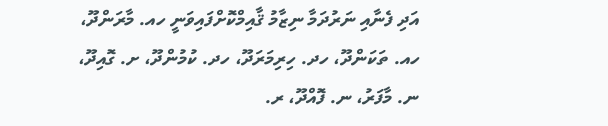އަދި ފެނާއި ނަރުދަމާ ނިޒާމު ޤާއިމްކޮށްފައިވަނީ ހއ. މާރަންދޫ، ހއ. ތަކަންދޫ، ހދ. ހިރިމަރަދޫ، ހދ. ކުމުންދޫ، ށ. ގޮއިދޫ، ނ. މާފަރު، ނ. ފޮއްދޫ، ރ.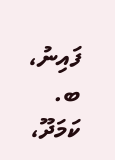ފައިނު، ބ. ކަމަދޫ،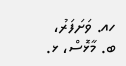ހއ. ވަށަފަރު، ބ. މާޅޮސް، ޅ.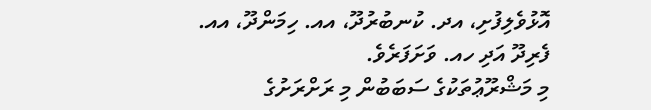އޮޅުވެލިފުށި، އދ. ކުނބުރުދޫ، އއ. ހިމަންދޫ، އއ. ފެރިދޫ އަދި ހއ. ވަށަފަރެވެ.
މި މަޝްރޫޢުތަކުގެ ސަބަބުން މި ރަށްރަށުގެ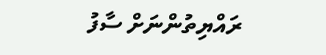ރައްޔިތުންނަށް ސާފު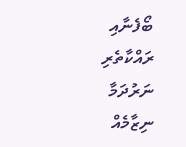ބޯފެނާއި ރައްކާތެރި ނަރުދަމާ ނިޒާމެއް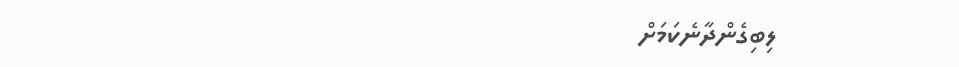ލިބިގެންދާނެކަމަށް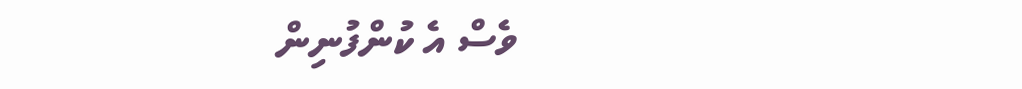ވެސް އެ ކުންފުނިން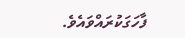ފާހަގަކުރައްވައެވެ.